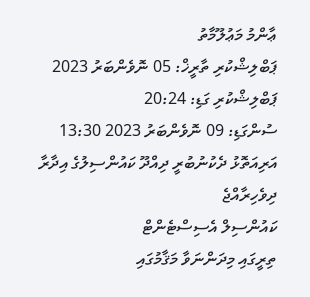ޢާންމު މަޢުލޫމާތު
ޕަބްލިޝްކުރި ތާރީޚް: 05 ނޮވެންބަރު 2023
ޕަބްލިޝްކުރި ގަޑި: 20:24
ސުންގަޑި: 09 ނޮވެންބަރު 2023 13:30
އަރިއަތޮޅު ދެކުނުބުރީ ދިއްދޫ ކައުންސިލުގެ އިދާރާ
ދިވެހިރާއްޖެ
ކައުންސިލް އެސިސްޓެންޓް
ތިރީގައި މިދަންނަވާ މަޤާމުގައި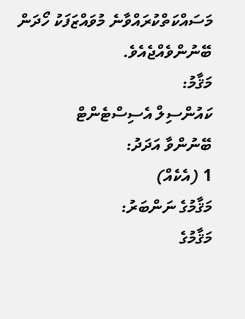މަސައްކަތްކުރައްވާނެ މުވައްޒަފަކު ހޯދަން ބޭނުންވެއްޖެއެވެ.
މަޤާމު:
ކައުންސިލް އެސިސްޓެންޓް
ބޭނުންވާ އަދަދު:
1 (އެކެއް)
މަޤާމުގެ ނަންބަރު:
މަޤާމުގެ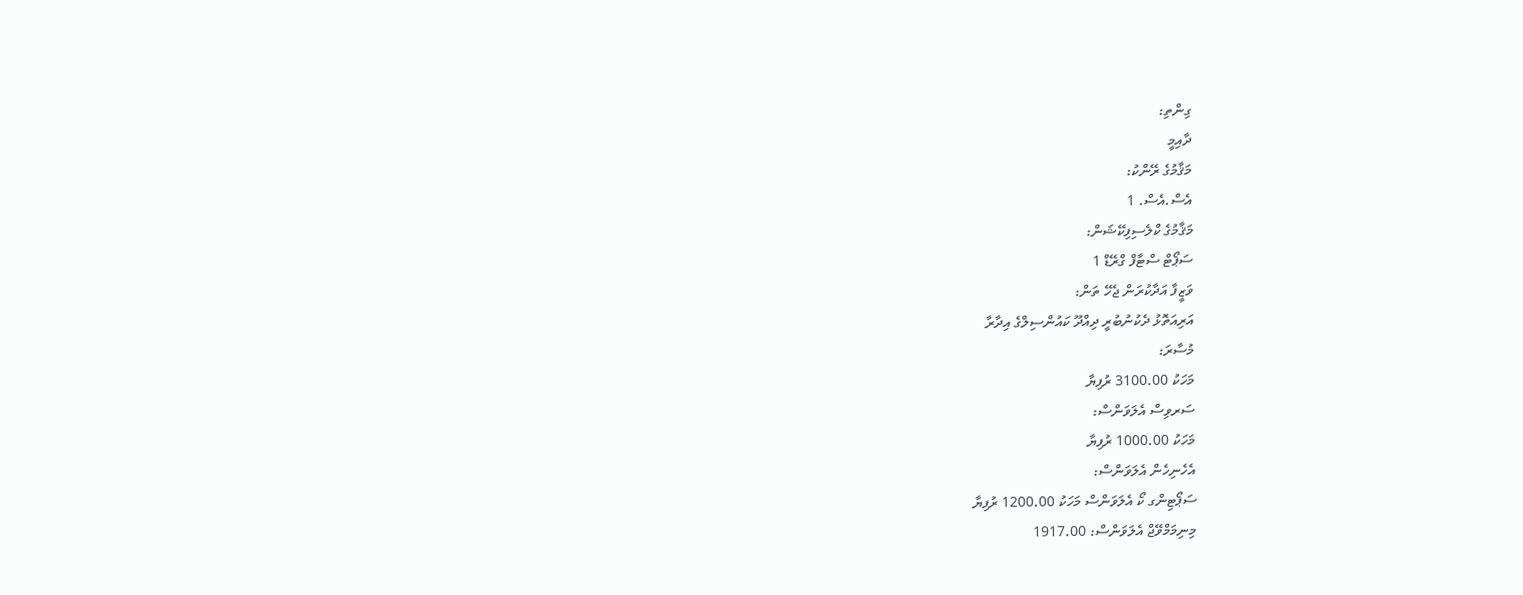ގިންތި:
ދާއިމީ
މަޤާމުގެ ރޭންކު:
އެސް.އެސް. 1
މަޤާމުގެ ކްލެސިފިކޭޝަން:
ސަޕޯޓް ސްޓާފް ގްރޭޑް 1
ވަޒީފާ އަދާކުރަން ޖެހޭ ތަން:
އަރިއަތޮޅު ދެކުނުބުރީ ދިއްދޫ ކައުންސިލްގެ އިދާރާ
މުސާރަ:
މަހަކު 3100.00 ރުފިޔާ
ސަރވިސް އެލަވަންސް:
މަހަކު 1000.00 ރުފިޔާ
އެހެނިހެން އެލަވަންސް:
ސަޕޯޓިންގ ކޯ އެލަވަންސް މަހަކު 1200.00 ރުފިޔާ
މިނިމަމްވޭޖް އެލަވަންސް: 1917.00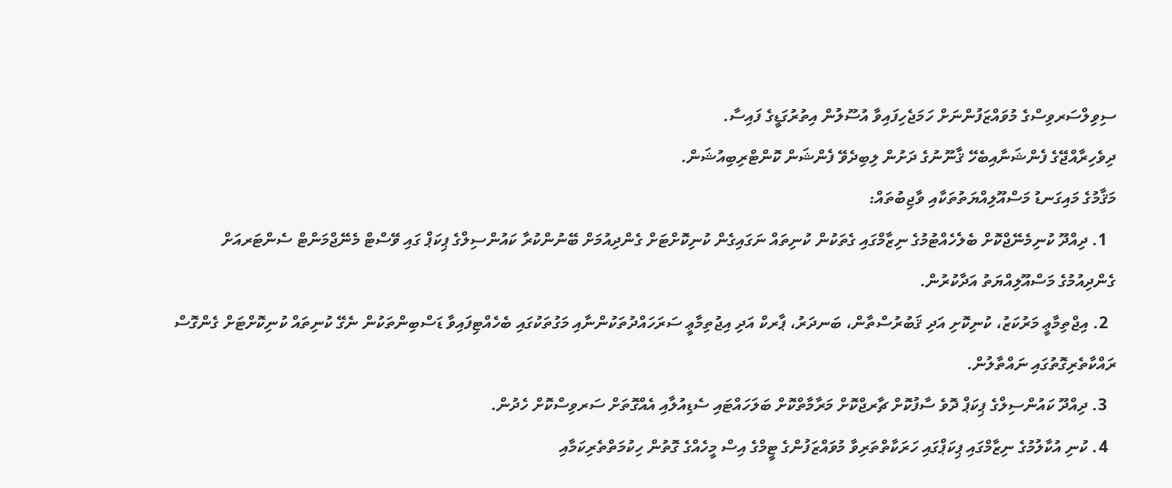ސިވިލްސަރވިސްގެ މުވައްޒަފުންނަށް ހަމަޖެހިފައިވާ އުސޫލުން އިތުރުގަޑީގެ ފައިސާ.
ދިވެހިރާއްޖޭގެ ފެންޝަނާއިބެހޭ ޤާނޫނުގެ ދަށުން ލިބިދެވޭ ފެންޝަން ކޮންޓްރިބިއުޝަން.
މަޤާމުގެ މައިގަނޑު މަސްއޫލިއްޔަތުތަކާއި ވާޖިބުތައް:
  1. ދިއްދޫ ކުނިމެނޭޖްކޮށް ބެލެހެއްޓުމުގެ ނިޒާމްގައި ގެތަކުން ކުނިތައް ނަގައިގެން ކުނިކޮށްޓަށް ގެންދިއުމަށް ބޭނުންކުރާ ކައުންސިލްގެ ޕިކަޕް ގައި ވޭސްޓް މެނޭޖްމަންޓް ސެންޓަރއަށް ގެންދިއުމުގެ މަސްއޫލިއްޔަތު އަދާކުރުން.
  2. އިޖްތިމާޢީ މަރުކަޒު، ކުނިކޮށި އަދި ޤަބުރުސްތާން، ބަނދަރު، ޕާރކް އަދި އިޖުތިމާޢީ ސަރަހައްދުތަކުންނާއި މަގުތަކުގައި ބެހެއްޓިފައިވާ ޑަސްބިންތަކުން ނެގޭ ކުނިތައް ކުނިކޮށްޓަށް ގެންގޮސް ރައްކާތެރިގޮތުގައި ނައްތާލުން.
  3. ދިއްދޫ ކައުންސިލްގެ ޕިކަޕް ދޮވެ ސާފުކޮށް ޗާރޖްކޮށް މަރާމާތްކޮށް ބަލަހައްޓައި ސެޑިއުލާއި އެއްގޮތަށް ސަރވިސްކޮށް ހެދުން.
  4. ކުނި އުކާލުމުގެ ނިޒާމްގައި ޕިކަޕްގައި ހަރަކާތްތަރިވާ މުވައްޒަފުންގެ ޓީމްގެ އިސް މީހެއްގެ ގޮތުން ހިކުމަތްތެރިކަމާއި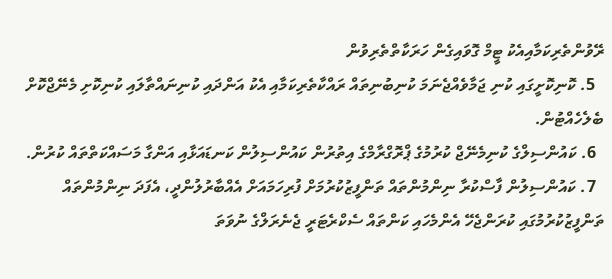ރޭވުންތެރިކަމާއިއެކު ޓީމް ގޮވައިގެން ހަރަކާތްތެރިވުން
  5. ކޮނިކޮށީގައި ކުނި ޖަމާވެއްޖެނަމަ ކުނިބުނިތައް ރައްކާތެރިކަމާއި އެކު އަންދައި ކުނިނައްތާލައި ކުނިކޮށި މެނޭޖްކޮށް ބެލެހެއްޓުން.
  6. ކައުންސިލްގެ ކުނިމެނޭޖް ކުރުމުގެ ޕްރޮގްރާމްގެ އިތުރުން ކައުންސިލުން ކަނޑައަޅާއި އަންގާ މަސައްކަތްތައް ކުރުން.
  7. ކައުންސިލުން ފާސްކުރާ ނިންމުންތައް ތަންފީޒުކުރުމަށް ފުރިހަމައަށް އެއްބާރުލުންދީ، އެފަދަ ނިންމުންތައް ތަންފީޒުކުރުމުގައި ކުރަންޖެހޭ އެންމެހައި ކަންތައް ސެކްރެޓަރީ ޖެނެރަލްގެ ނުވަތަ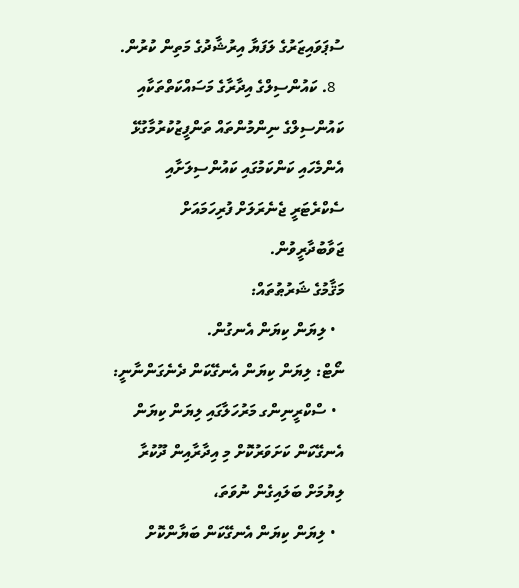ސުޕަވައިޒަރުގެ ލަފަޔާ އިރުޝާދުގެ މަތިން ކުރުން.
  8. ކައުންސިލްގެ އިދާރާގެ މަސައްކަތްތަކާއި ކައުންސިލްގެ ނިންމުންތައް ތަންފީޒުކުރުމާގުޅޭ އެންމެހައި ކަންކަމުގައި ކައުންސިލަށާއި ސެކްރެޓަރީ ޖެނެރަލަށް ފުރިހަމައަށް ޖަވާބުދާރީވުން.
މަޤާމުގެ ޝަރުޠުތައް:
  • ލިޔަން ކިޔަން އެނގުން.
ނޯޓް: ލިޔަން ކިޔަން އެނގޭކަން ދެނެގަންނާނީ:
  • ސްކްރީނިންގ މަރުހަލާގައި ލިޔަން ކިޔަން އެނގޭކަން ކަށަވަރުކޮށް މި އިދާރާއިން ދޫކުރާ ލިޔުމަށް ބަލައިގެން ނުވަތަ،
  • ލިޔަން ކިޔަން އެނގޭކަން ބަޔާންކޮށް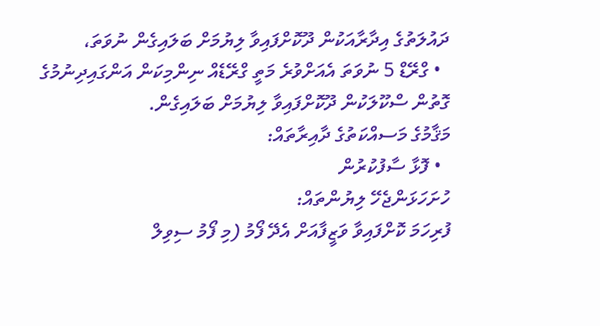ދައުލަތުގެ އިދާރާއަކުން ދޫކޮށްފައިވާ ލިޔުމަށް ބަލައިގެން ނުވަތަ،
  • ގްރޭޑް 5 ނުވަތަ އެއަށްވުރެ މަތީ ގްރޭޑެއް ނިންމިކަން އަންގައިދިނުމުގެ ގޮތުން ސްކޫލަކުން ދޫކޮށްފައިވާ ލިޔުމަށް ބަލައިގެން.
މަޤާމުގެ މަސއްކަތުގެ ދާއިރާތައް:
  • ފޮޅާ ސާފުކުރުން
ހުށަހަޅަންޖެހޭ ލިޔުންތައް:
ފުރިހަމަ ކޮށްފައިވާ ވަޒީފާއަށް އެދޭ ފޯމު (މި ފޯމު ސިވިލް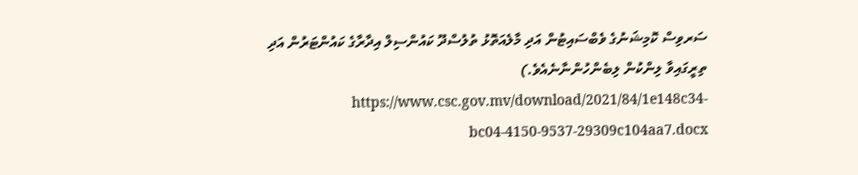ސަރވިސް ކޮމިޝަނުގެ ވެބްސައިޓުން އަދި މާލެއަތޮޅު ތުލުސްދޫ ކައުންސިލް އިދާރާގެ ކައުންޓަރުން އަދި ތިރީގައިވާ ލިންކުން ލިބެންހުންނާނެއެވެ.)  https://www.csc.gov.mv/download/2021/84/1e148c34-bc04-4150-9537-29309c104aa7.docx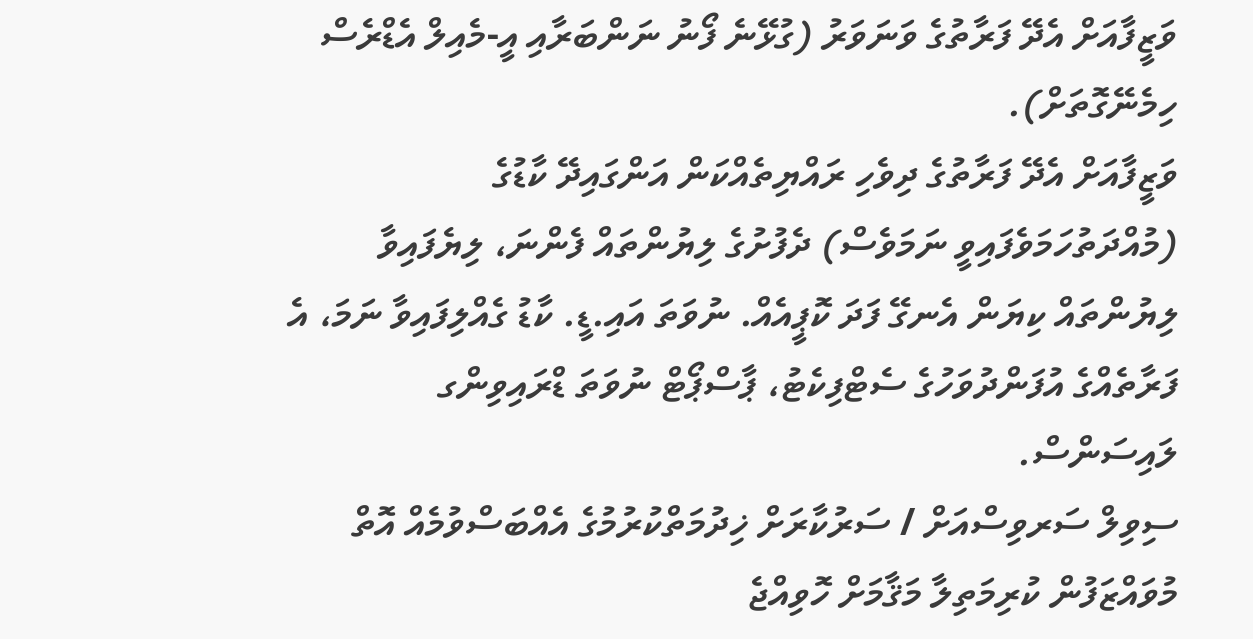ވަޒީފާއަށް އެދޭ ފަރާތުގެ ވަނަވަރު (ގުޅޭނެ ފޯނު ނަންބަރާއި އީ-މެއިލް އެޑްރެސް ހިމެނޭގޮތަށް).
ވަޒީފާއަށް އެދޭ ފަރާތުގެ ދިވެހި ރައްޔިތެއްކަން އަންގައިދޭ ކާޑުގެ (މުއްދަތުހަމަވެފައިވީ ނަމަވެސް) ދެފުށުގެ ލިޔުންތައް ފެންނަ، ލިޔެފައިވާ ލިޔުންތައް ކިޔަން އެނގޭ ފަދަ ކޮޕީއެއް. ނުވަތަ އައި.ޑީ. ކާޑު ގެއްލިފައިވާ ނަމަ، އެ ފަރާތެއްގެ އުފަންދުވަހުގެ ސެޓްފިކެޓު، ޕާސްޕޯޓް ނުވަތަ ޑްރައިވިންގ ލައިސަންސް.
ސިވިލް ސަރވިސްއަށް / ސަރުކާރަށް ޚިދުމަތްކުރުމުގެ އެއްބަސްވުމެއް އޮތް މުވައްޒަފުން ކުރިމަތިލާ މަޤާމަށް ހޮވިއްޖެ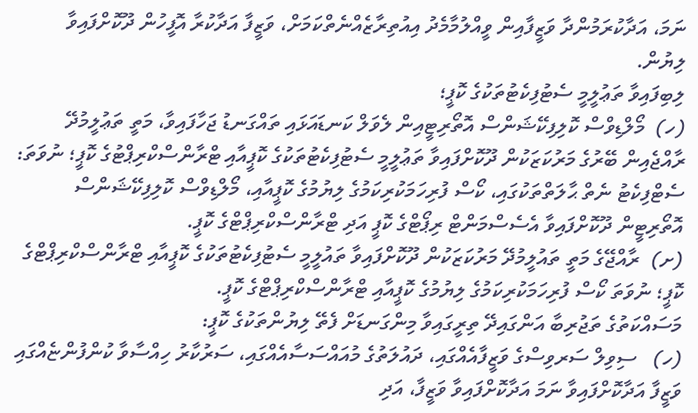ނަމަ، އަދާކުރަމުންދާ ވަޒީފާއިން ވީއްލުމާމެދު އިއުތިރާޒެއްނެތްކަމަށް، ވަޒީފާ އަދާކުރާ އޮފީހުން ދޫކޮށްފައިވާ ލިޔުން.
ލިބިފައިވާ ތަޢުލީމީ ސެޓުފިކެޓުތަކުގެ ކޮޕީ؛
(ހ)  މޯލްޑިވްސް ކޮލިފިކޭޝަންސް އޮތޯރިޓީއިން ލެވަލް ކަނޑައަޅައި ތައްގަނޑު ޖަހާފައިވާ، މަތީ ތަޢުލީމުދޭ ރާއްޖެއިން ބޭރުގެ މަރުކަޒަކުން ދޫކޮށްފައިވާ ތަޢުލީމީ ސެޓުފިކެޓުތަކުގެ ކޮޕީއާއި ޓްރާންސްކްރިޕްޓުގެ ކޮޕީ؛ ނުވަތަ: ސެޓްފިކެޓު ނެތް ޙާލަތްތަކުގައި، ކޯސް ފުރިހަމަކުރިކަމުގެ ލިޔުމުގެ ކޮޕީއާއި، މޯލްޑިވްސް ކޮލިފިކޭޝަންސް އޮތޯރިޓީން ދޫކޮށްފައިވާ އެސެސްމަންޓް ރިޕޯޓްގެ ކޮޕީ އަދި ޓްރާންސްކްރިޕްޓްގެ ކޮޕީ.
(ށ)  ރާއްޖޭގެ މަތީ ތައުލީމުދޭ މަރުކަޒަކުން ދޫކޮށްފައިވާ ތައުލީމީ ސެޓުފިކެޓުތަކުގެ ކޮޕީއާއި ޓްރާންސްކްރިޕްޓްގެ ކޮޕީ؛ ނުވަތަ ކޯސް ފުރިހަމަކުރިކަމުގެ ލިޔުމުގެ ކޮޕީއާއި ޓްރާންސްކްރިޕްޓްގެ ކޮޕީ.
މަސައްކަތުގެ ތަޖުރިބާ އަންގައިދޭ ތިރީގައިވާ މިންގަނޑަށް ފެތޭ ލިޔުންތަކުގެ ކޮޕީ:
(ހ)   ސިވިލް ސަރވިސްގެ ވަޒީފާއެއްގައި، ދައުލަތުގެ މުއައްސަސާއެއްގައި، ސަރުކާރު ހިއްސާވާ ކުންފުންޏެއްގައި ވަޒީފާ އަދާކޮށްފައިވާ ނަމަ އަދާކޮށްފައިވާ ވަޒީފާ، އަދި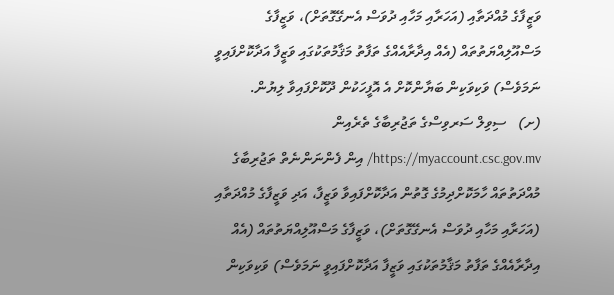ވަޒީފާގެ މުއްދަތާއި (އަހަރާއި މަހާއި ދުވަސް އެނގޭގޮތަށް)، ވަޒީފާގެ މަސްއޫލިއްޔަތުތައް (އެއް އިދާރާއެއްގެ ތަފާތު މަޤާމުތަކުގައި ވަޒީފާ އަދާކޮށްފައިވީ ނަމަވެސް) ވަކިވަކިން ބަޔާންކޮށް އެ އޮފީހަކުން ދޫކޮށްފައިވާ ލިޔުން.
(ށ)   ސިވިލް ސަރވިސްގެ ތަޖުރިބާގެ ތެރެއިން https://myaccount.csc.gov.mv/ އިން ފެންނަންނެތް ތަޖުރިބާގެ މުއްދަތުތައް ހާމަކޮށްދިމުގެ ގޮތުން އަދާކޮށްފައިވާ ވަޒީފާ، އަދި ވަޒީފާގެ މުއްދަތާއި (އަހަރާއި މަހާއި ދުވަސް އެނގޭގޮތަށް)، ވަޒީފާގެ މަސްއޫލިއްޔަތުތައް (އެއް އިދާރާއެއްގެ ތަފާތު މަޤާމުތަކުގައި ވަޒީފާ އަދާކޮށްފައިވީ ނަމަވެސް) ވަކިވަކިން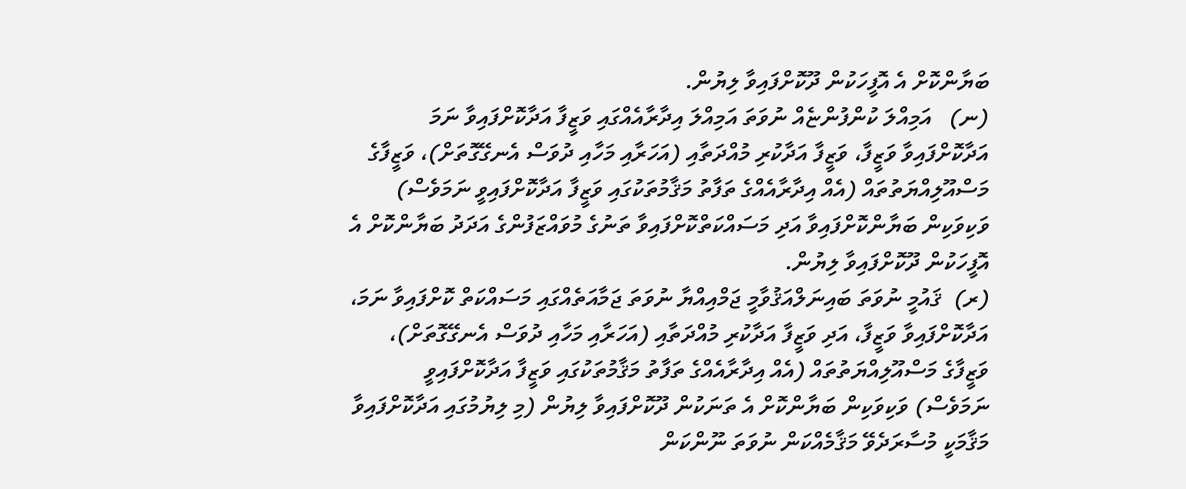ބަޔާންކޮށް އެ އޮފީހަކުން ދޫކޮށްފައިވާ ލިޔުން.
(ނ)   އަމިއްލަ ކުންފުންޏެއް ނުވަތަ އަމިއްލަ އިދާރާއެއްގައި ވަޒީފާ އަދާކޮށްފައިވާ ނަމަ އަދާކޮށްފައިވާ ވަޒީފާ، ވަޒީފާ އަދާކުރި މުއްދަތާއި (އަހަރާއި މަހާއި ދުވަސް އެނގޭގޮތަށް)، ވަޒީފާގެ މަސްއޫލިއްޔަތުތައް (އެއް އިދާރާއެއްގެ ތަފާތު މަޤާމުތަކުގައި ވަޒީފާ އަދާކޮށްފައިވީ ނަމަވެސް) ވަކިވަކިން ބަޔާންކޮށްފައިވާ އަދި މަސައްކަތްކޮށްފައިވާ ތަނުގެ މުވައްޒަފުންގެ އަދަދު ބަޔާންކޮށް އެ އޮފީހަކުން ދޫކޮށްފައިވާ ލިޔުން.
(ރ)  ޤައުމީ ނުވަތަ ބައިނަލްއަޤުވާމީ ޖަމްއިއްޔާ ނުވަތަ ޖަމާއަތެއްގައި މަސައްކަތް ކޮށްފައިވާ ނަމަ، އަދާކޮށްފައިވާ ވަޒީފާ، އަދި ވަޒީފާ އަދާކުރި މުއްދަތާއި (އަހަރާއި މަހާއި ދުވަސް އެނގޭގޮތަށް)، ވަޒީފާގެ މަސްއޫލިއްޔަތުތައް (އެއް އިދާރާއެއްގެ ތަފާތު މަޤާމުތަކުގައި ވަޒީފާ އަދާކޮށްފައިވީ ނަމަވެސް) ވަކިވަކިން ބަޔާންކޮށް އެ ތަނަކުން ދޫކޮށްފައިވާ ލިޔުން (މި ލިޔުމުގައި އަދާކޮށްފައިވާ މަޤާމަކީ މުސާރަދެވޭ މަޤާމެއްކަން ނުވަތަ ނޫންކަން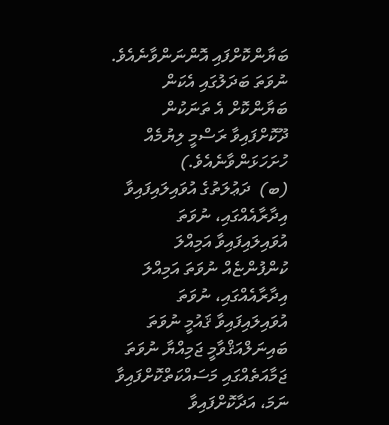ބަޔާންކޮށްފައި އޮންނަންވާނެއެވެ. ނުވަތަ ބަދަލުގައި އެކަން ބަޔާންކޮށް އެ ތަނަކުން ދޫކޮށްފައިވާ ރަސްމީ ލިޔުމެއް ހުށަހަޅަންވާނެއެވެ.)
(ބ)  ދަޢުލަތުގެ އުވައިލައިފައިވާ އިދާރާއެއްގައި، ނުވަތަ އުވައިލައިފައިވާ އަމިއްލަ ކުންފުންޏެއް ނުވަތަ އަމިއްލަ އިދާރާއެއްގައި، ނުވަތަ އުވައިލައިފައިވާ ޤައުމީ ނުވަތަ ބައިނަލްއަޤްވާމީ ޖަމިއްޔާ ނުވަތަ ޖަމާއަތެއްގައި މަސައްކަތްކޮށްފައިވާ ނަމަ، އަދާކޮށްފައިވާ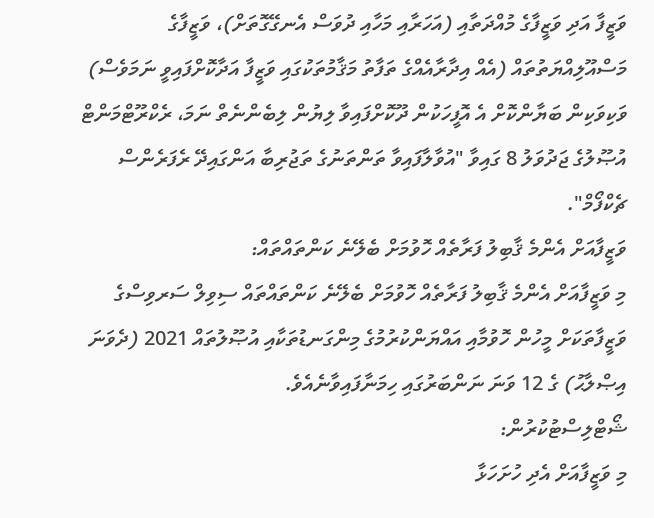ވަޒީފާ އަދި ވަޒީފާގެ މުއްދަތާއި (އަހަރާއި މަހާއި ދުވަސް އެނގޭގޮތަށް)، ވަޒީފާގެ މަސްއޫލިއްޔަތުތައް (އެއް އިދާރާއެއްގެ ތަފާތު މަޤާމުތަކުގައި ވަޒީފާ އަދާކޮށްފައިވީ ނަމަވެސް) ވަކިވަކިން ބަޔާންކޮށް އެ އޮފީހަކުން ދޫކޮށްފައިވާ ލިޔުން ލިބެންނެތް ނަމަ، ރެކްރޫޓްމަންޓް އުޞޫލުގެ ޖަދުވަލު 8 ގައިވާ "އުވާލާފައިވާ ތަންތަނުގެ ތަޖުރިބާ އަންގައިދޭ ރެފަރެންސް ޗެކްފޯމް".
ވަޒީފާއަށް އެންމެ ޤާބިލު ފަރާތެއް ހޮވުމަށް ބެލޭނެ ކަންތައްތައް:
މި ވަޒީފާއަށް އެންމެ ޤާބިލު ފަރާތެއް ހޮވުމަށް ބެލޭނެ ކަންތައްތައް ސިވިލް ސަރވިސްގެ ވަޒީފާތަކަށް މީހުން ހޮވުމާއި އައްޔަންކުރުމުގެ މިންގަނޑުތަކާއި އުޞޫލުތައް 2021 (ދެވަނަ އިޞްލާޙު) ގެ 12 ވަނަ ނަންބަރުގައި ހިމަނާފައިވާނެއެވެ.
ޝޯޓްލިސްޓުކުރުން:
މި ވަޒީފާއަށް އެދި ހުށަހަޅާ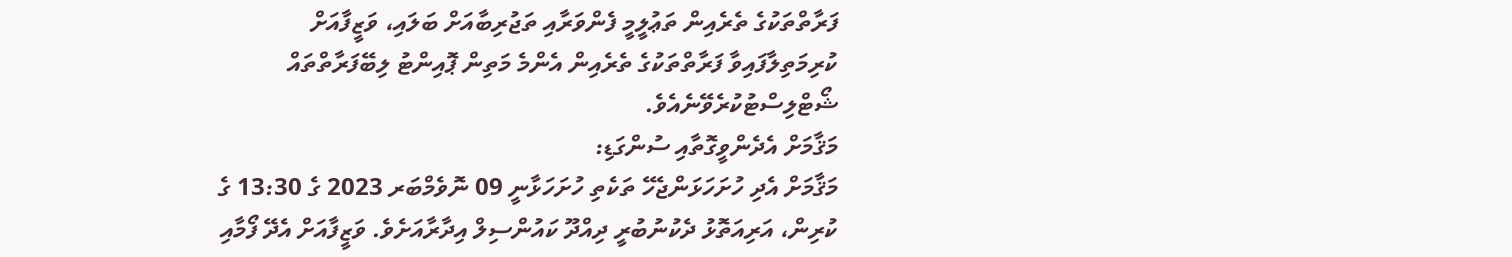ފަރާތްތަކުގެ ތެރެއިން ތަޢުލީމީ ފެންވަރާއި ތަޖުރިބާއަށް ބަލައި، ވަޒީފާއަށް ކުރިމަތިލާފައިވާ ފަރާތްތަކުގެ ތެރެއިން އެންމެ މަތިން ޕޮއިންޓު ލިބޭފަރާތްތައް ޝޯޓްލިސްޓުކުރެވޭނެއެވެ.
މަޤާމަށް އެދެންވީގޮތާއި ސުންގަޑި:
މަޤާމަށް އެދި ހުށަހަޅަންޖެހޭ ތަކެތި ހުށަހަޅާނީ 09 ނޮވެމްބަރ 2023 ގެ 13:30 ގެ ކުރިން، އަރިއަތޮޅު ދެކުނުބުރީ ދިއްދޫ ކައުންސިލް އިދާރާއަށެވެ. ވަޒީފާއަށް އެދޭ ފޯމާއި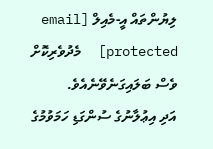ލިޔުންތައް އީ-މެއިލް [email protected]  މެދުވެރިކޮށް ވެސް ބަލައިގަނެވޭނެއެވެ.
އަދި އިޢުލާނުގެ ސުންގަޑި ހަމަވުމުގެ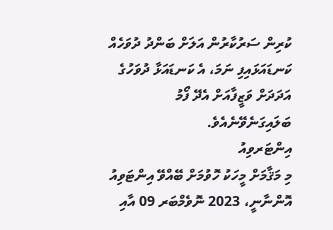ކުރިން ސަރުކާރުން އަލަށް ބަންދު ދުވަހެއް ކަނޑައަޅައިފި ނަމަ، އެ ކަނޑައަޅާ ދުވަހުގެ އަދަދަށް ވަޒީފާއަށް އެދޭ ފޯމު ބަލައިގަނެވޭނެއެވެ.
އިންޓަރވިއު
މި މަޤާމަށް މީހަކު ހޮވުމަށް ބޭއްވޭ އިންޓަވިއު އޮންނާނީ، 2023 ނޮވެމްބަރ 09 އާއި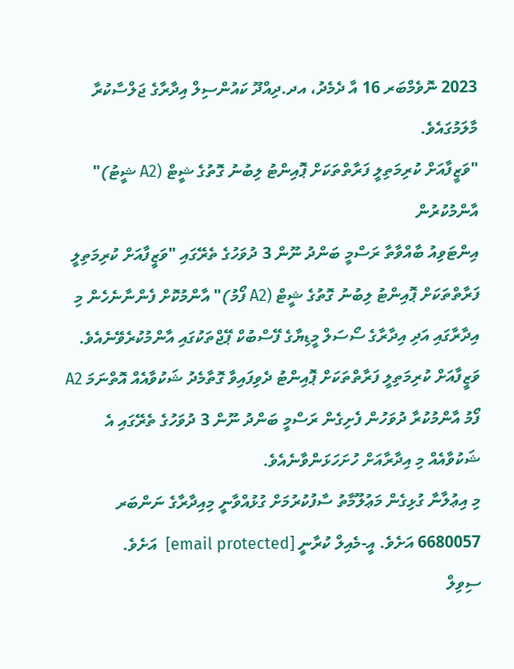2023 ނޮވެމްބަރ 16 އާ ދެމެދު، އދ.ދިއްދޫ ކައުންސިލް އިދާރާގެ ޖަލްސާކުރާ މާލަމުގައެވެ.
"ވަޒީފާއަށް ކުރިމަތިލީ ފަރާތްތަކަށް ޕޮއިންޓު ލިބުނު ގޮތުގެ ޝީޓް (A2 ޝީޓު)" އާންމުކުރުން
އިންޓަވިއު ބާއްވާތާ ރަސްމީ ބަންދު ނޫން 3 ދުވަހުގެ ތެރޭގައި "ވަޒީފާއަށް ކުރިމަތިލީ ފަރާތްތަކަށް ޕޮއިންޓު ލިބުނު ގޮތުގެ ޝީޓް (A2 ފޯމު)" އާންމުކޮށް ފެންނާނެހެން މި އިދާރާގައި އަދި އިދާރާގެ ސޯސަލް މީޑިޔާގެ ފޭސްބުކް ޕޭޖްތަކުގައި އާންމުކުރެވޭނެއެވެ. ވަޒީފާއަށް ކުރިމަތިލީ ފަރާތްތަކަށް ޕޮއިންޓު ދެވިފައިވާ ގޮތާމެދު ޝަކުވާއެއް އޮތްނަމަ A2 ފޯމު އާންމުކުރާ ދުވަހުން ފެށިގެން ރަސްމީ ބަންދު ނޫން 3 ދުވަހުގެ ތެރޭގައި އެ ޝަކުވާއެއް މި އިދާރާއަށް ހުށަހަޅަންވާނެއެވެ.
މި އިޢުލާނާ ގުޅިގެން މަޢުލޫމާތު ސާފުކުރުމަށް ގުޅުއްވާނީ މިއިދާރާގެ ނަންބަރ 6680057 އަށެވެ. އީ-މެއިލް ކުރާނީ [email protected]  އަށެވެ.
ސިވިލް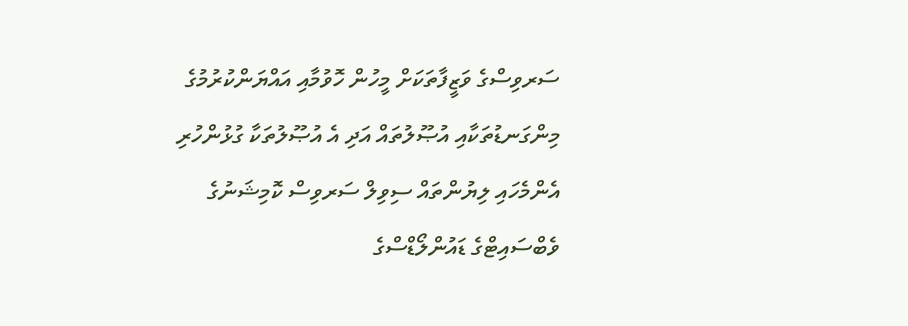ސަރވިސްގެ ވަޒީފާތަކަށް މީހުން ހޮވުމާއި އައްޔަންކުރުމުގެ މިންގަނޑުތަކާއި އުޞޫލުތައް އަދި އެ އުޞޫލުތަކާ ގުޅުންހުރި އެންމެހައި ލިޔުންތައް ސިވިލް ސަރވިސް ކޮމިޝަނުގެ ވެބްސައިޓްގެ ޑައުންލޯޑްސްގެ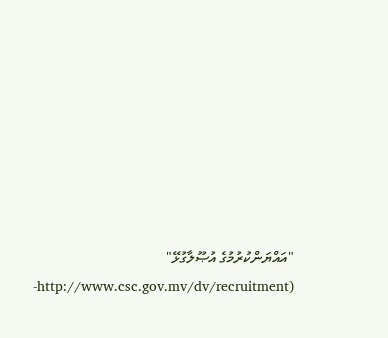"އައްޔަންކުރުމުގެ އުޞޫލާގުޅޭ" (http://www.csc.gov.mv/dv/recruitment-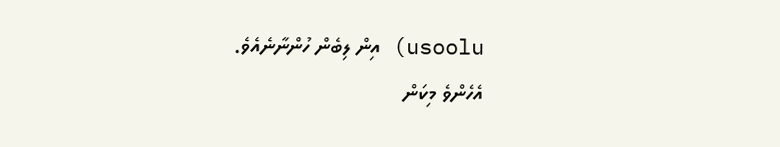usoolu) އިން ލިބެން ހުންނާނެއެވެ.
އެހެންވެ މިކަން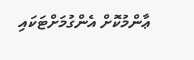ޢާންމުކޮށް އެންގުމަށްޓަކައި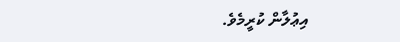އިޢުލާން ކުރީމެވެ.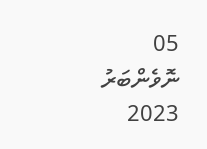05 ނޮވެންބަރު 2023